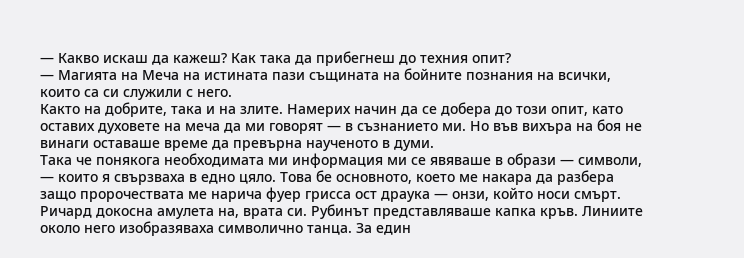— Какво искаш да кажеш? Как така да прибегнеш до техния опит?
— Магията на Меча на истината пази същината на бойните познания на всички, които са си служили с него.
Както на добрите, така и на злите. Намерих начин да се добера до този опит, като оставих духовете на меча да ми говорят — в съзнанието ми. Но във вихъра на боя не винаги оставаше време да превърна наученото в думи.
Така че понякога необходимата ми информация ми се явяваше в образи — символи, — които я свързваха в едно цяло. Това бе основното, което ме накара да разбера защо пророчествата ме нарича фуер грисса ост драука — онзи, който носи смърт.
Ричард докосна амулета на, врата си. Рубинът представляваше капка кръв. Линиите около него изобразяваха символично танца. За един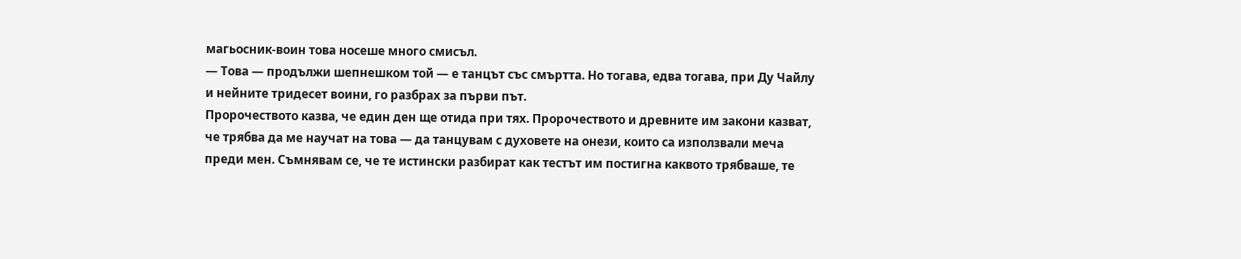магьосник-воин това носеше много смисъл.
— Това — продължи шепнешком той — е танцът със смъртта. Но тогава, едва тогава, при Ду Чайлу и нейните тридесет воини, го разбрах за първи път.
Пророчеството казва, че един ден ще отида при тях. Пророчеството и древните им закони казват, че трябва да ме научат на това — да танцувам с духовете на онези, които са използвали меча преди мен. Съмнявам се, че те истински разбират как тестът им постигна каквото трябваше, те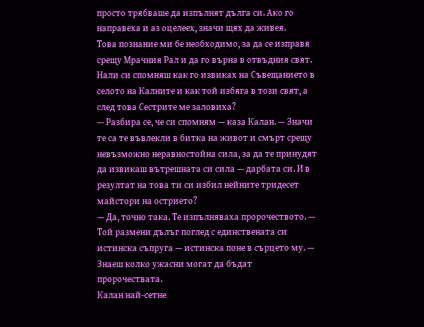просто трябваше да изпълнят дълга си. Ако го направеха и аз оцелеех, значи щях да живея.
Това познание ми бе необходимо, за да се изправя срещу Мрачния Рал и да го върна в отвъдния свят. Нали си спомняш как го извиках на Съвещанието в селото на Калните и как той избяга в този свят, а след това Сестрите ме заловиха?
— Разбира се, че си спомням — каза Калан. — Значи те са те въвлекли в битка на живот и смърт срещу невъзможно неравностойна сила, за да те принудят да извикаш вътрешната си сила — дарбата си. И в резултат на това ти си избил нейните тридесет майстори на острието?
— Да, точно така. Те изпълняваха пророчеството. — Той размени дълъг поглед с единствената си истинска съпруга — истинска поне в сърцето му. — Знаеш колко ужасни могат да бъдат пророчествата.
Калан най-сетне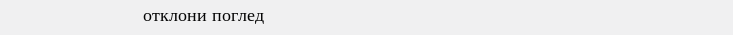отклони поглед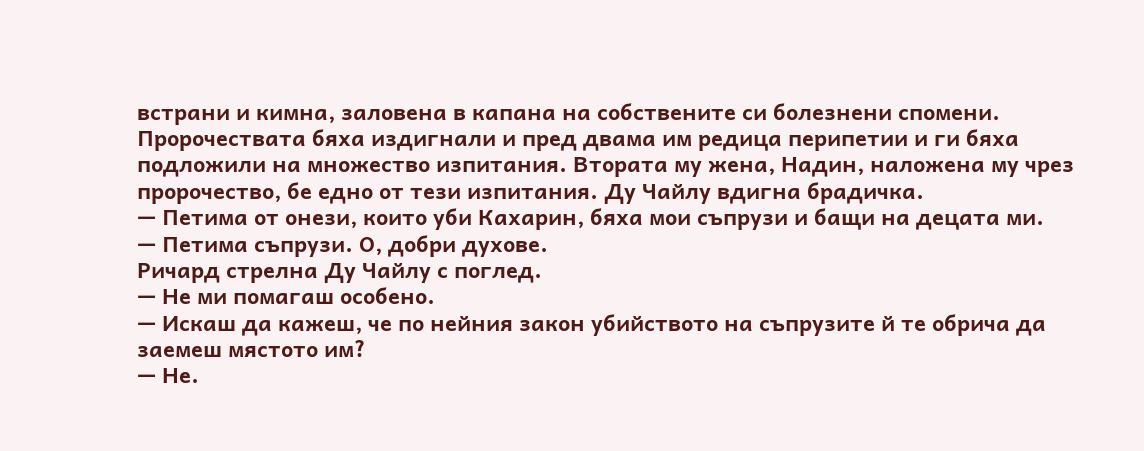встрани и кимна, заловена в капана на собствените си болезнени спомени. Пророчествата бяха издигнали и пред двама им редица перипетии и ги бяха подложили на множество изпитания. Втората му жена, Надин, наложена му чрез пророчество, бе едно от тези изпитания. Ду Чайлу вдигна брадичка.
— Петима от онези, които уби Кахарин, бяха мои съпрузи и бащи на децата ми.
— Петима съпрузи. О, добри духове.
Ричард стрелна Ду Чайлу с поглед.
— Не ми помагаш особено.
— Искаш да кажеш, че по нейния закон убийството на съпрузите й те обрича да заемеш мястото им?
— Не.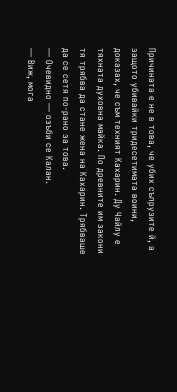Причината е не в това, че убих съпрузите й, а защото убивайки тридесетимата воини, доказах, че съм техният Кахарин. Ду Чайлу е тяхната духовна майка. По древните им закони тя трябва да стане жена на Кахарин. Трябваше да се сетя по-рано за това.
— Очевидно — озъби се Калан.
— Виж, мога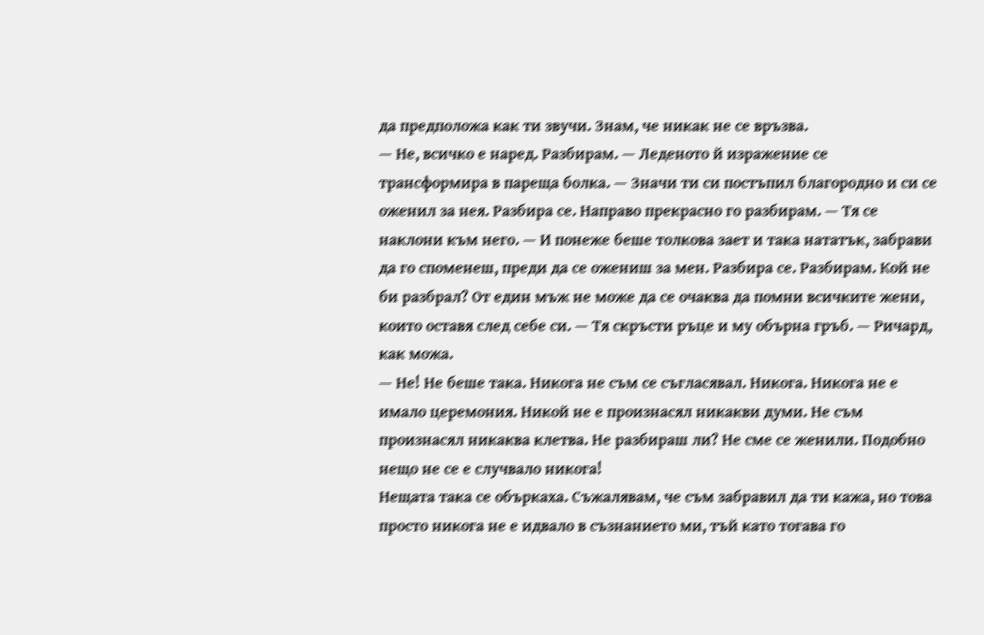да предположа как ти звучи. Знам, че никак не се връзва.
— Не, всичко е наред. Разбирам. — Леденото й изражение се трансформира в пареща болка. — Значи ти си постъпил благородно и си се оженил за нея. Разбира се. Направо прекрасно го разбирам. — Тя се наклони към него. — И понеже беше толкова зает и така нататък, забрави да го споменеш, преди да се ожениш за мен. Разбира се. Разбирам. Кой не би разбрал? От един мъж не може да се очаква да помни всичките жени, които оставя след себе си. — Тя скръсти ръце и му обърна гръб. — Ричард, как можа.
— Не! Не беше така. Никога не съм се съгласявал. Никога. Никога не е имало церемония. Никой не е произнасял никакви думи. Не съм произнасял никаква клетва. Не разбираш ли? Не сме се женили. Подобно нещо не се е случвало никога!
Нещата така се объркаха. Съжалявам, че съм забравил да ти кажа, но това просто никога не е идвало в съзнанието ми, тъй като тогава го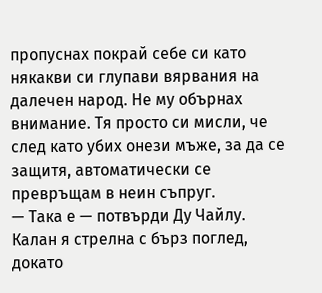пропуснах покрай себе си като някакви си глупави вярвания на далечен народ. Не му обърнах внимание. Тя просто си мисли, че след като убих онези мъже, за да се защитя, автоматически се превръщам в неин съпруг.
— Така е — потвърди Ду Чайлу.
Калан я стрелна с бърз поглед, докато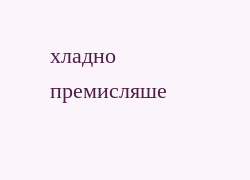хладно премисляше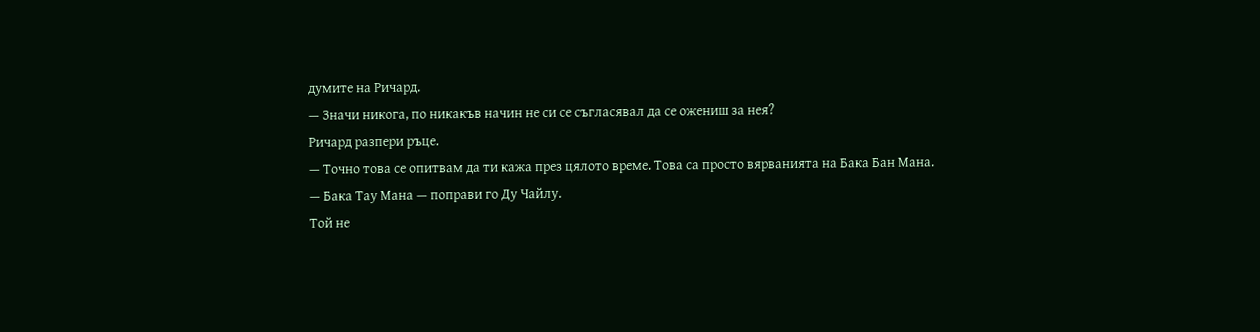думите на Ричард.
— Значи никога, по никакъв начин не си се съгласявал да се ожениш за нея?
Ричард разпери ръце.
— Точно това се опитвам да ти кажа през цялото време. Това са просто вярванията на Бака Бан Мана.
— Бака Тау Мана — поправи го Ду Чайлу.
Той не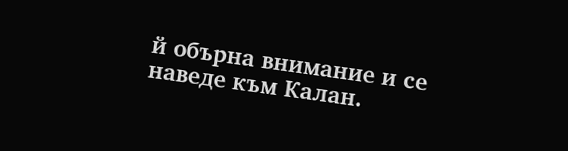й обърна внимание и се наведе към Калан.